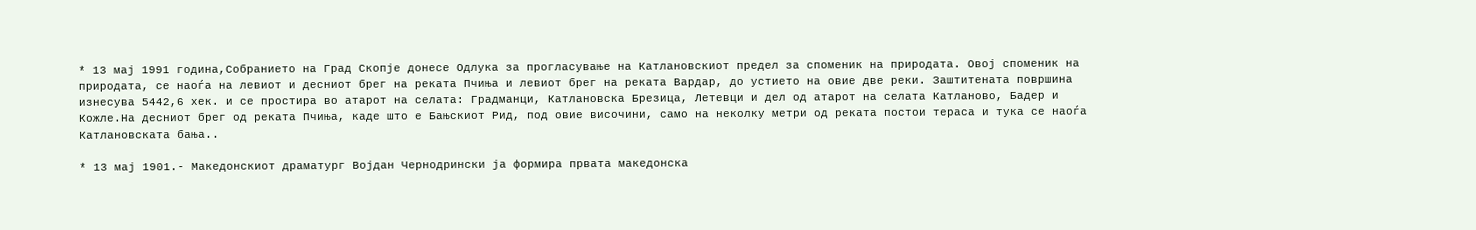* 13 мај 1991 година,Собранието на Град Скопје донесе Одлука за прогласување на Катлановскиот предел за споменик на природата. Овој споменик на природата, се наоѓа на левиот и десниот брег на реката Пчиња и левиот брег на реката Вардар, до устието на овие две реки. Заштитената површина изнесува 5442,6 хек. и се простира во атарот на селата: Градманци, Катлановска Брезица, Летевци и дел од атарот на селата Катланово, Бадeр и Кожле.На десниот брег од реката Пчиња, каде што е Бањскиот Рид, под овие височини, само на неколку метри од реката постои тераса и тука се наоѓа Катлановската бања..

* 13 мај 1901.- Македонскиот драматург Војдан Чернодрински ја формира првата македонска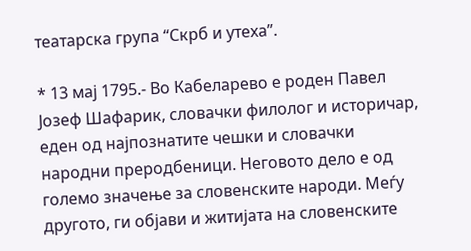театарска група “Скрб и утеха”.

* 13 мај 1795.- Во Кабеларево е роден Павел Јозеф Шафарик, словачки филолог и историчар, еден од најпознатите чешки и словачки народни преродбеници. Неговото дело е од големо значење за словенските народи. Меѓу другото, ги објави и житијата на словенските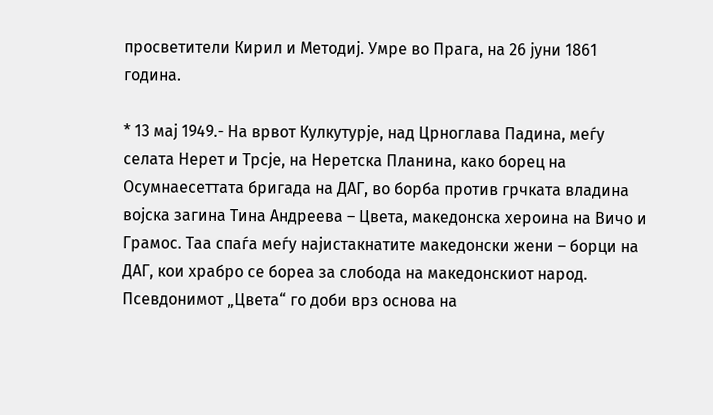просветители Кирил и Методиј. Умре во Прага, на 26 јуни 1861 година.

* 13 мај 1949.- На врвот Кулкутурје, над Црноглава Падина, меѓу селата Нерет и Трсје, на Неретска Планина, како борец на Осумнаесеттата бригада на ДАГ, во борба против грчката владина војска загина Тина Андреева – Цвета, македонска хероина на Вичо и Грамос. Таа спаѓа меѓу најистакнатите македонски жени – борци на ДАГ, кои храбро се бореа за слобода на македонскиот народ. Псевдонимот „Цвета“ го доби врз основа на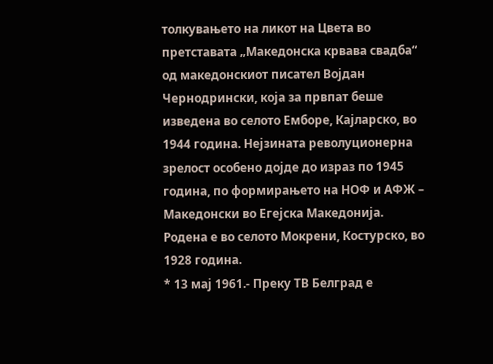толкувањето на ликот на Цвета во претставата „Македонска крвава свадба“ од македонскиот писател Војдан Чернодрински, која за првпат беше изведена во селото Емборе, Кајларско, во 1944 година. Нејзината револуционерна зрелост особено дојде до израз по 1945 година, по формирањето на НОФ и АФЖ – Македонски во Егејска Македонија. Родена е во селото Мокрени, Костурско, во 1928 година.
* 13 мај 1961.- Преку ТВ Белград е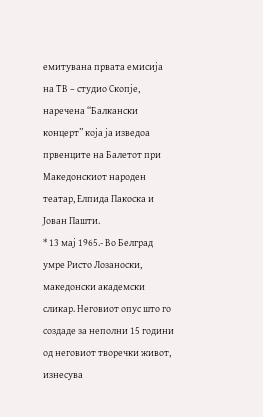емитувана првата емисија на ТВ – студио Скопје, наречена “Балкански концерт” која ја изведоа првенците на Балетот при Македонскиот народен театар, Елпида Пакоска и Јован Пашти.
* 13 мај 1965.- Во Белград умре Ристо Лозаноски, македонски академски сликар. Неговиот опус што го создаде за неполни 15 години од неговиот творечки живот, изнесува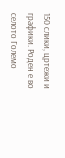150 слики, цртежи и графики. Роден е во селото Големо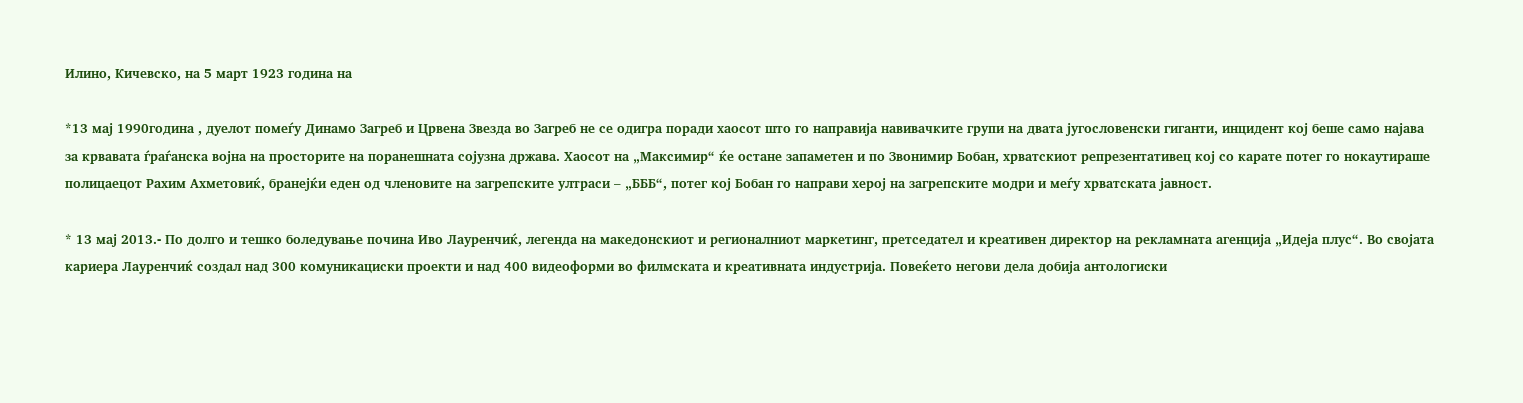Илино, Кичевско, на 5 март 1923 година на

*13 мај 1990година , дуелот помеѓу Динамо Загреб и Црвена Звезда во Загреб не се одигра поради хаосот што го направија навивачките групи на двата југословенски гиганти, инцидент кој беше само најава за крвавата ѓраѓанска војна на просторите на поранешната сојузна држава. Хаосот на „Максимир“ ќе остане запаметен и по Звонимир Бобан, хрватскиот репрезентативец кој со карате потег го нокаутираше полицаецот Рахим Ахметовиќ, бранејќи еден од членовите на загрепските ултраси – „БББ“, потег кој Бобан го направи херој на загрепските модри и меѓу хрватската јавност.

* 13 мај 2013.- По долго и тешко боледување почина Иво Лауренчиќ, легенда на македонскиот и регионалниот маркетинг, претседател и креативен директор на рекламната агенција „Идеја плус“. Во својата кариера Лауренчиќ создал над 300 комуникациски проекти и над 400 видеоформи во филмската и креативната индустрија. Повеќето негови дела добија антологиски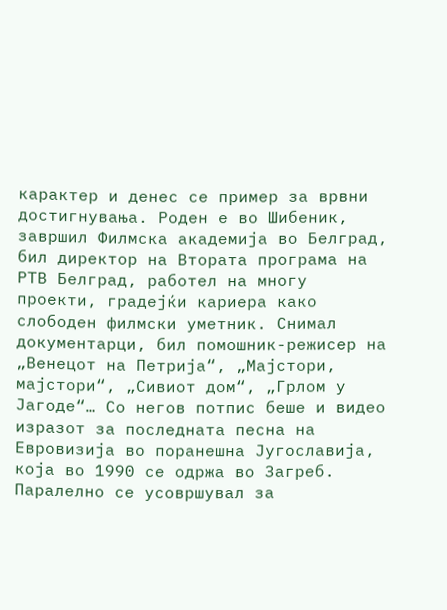карактер и денес се пример за врвни достигнувања. Роден е во Шибеник, завршил Филмска академија во Белград, бил директор на Втората програма на РТВ Белград, работел на многу проекти, градејќи кариера како слободен филмски уметник. Снимал документарци, бил помошник-режисер на „Венецот на Петрија“, „Мајстори, мајстори“, „Сивиот дом“, „Грлом у Јагоде“… Со негов потпис беше и видео изразот за последната песна на Евровизија во поранешна Југославија, која во 1990 се одржа во Загреб. Паралелно се усовршувал за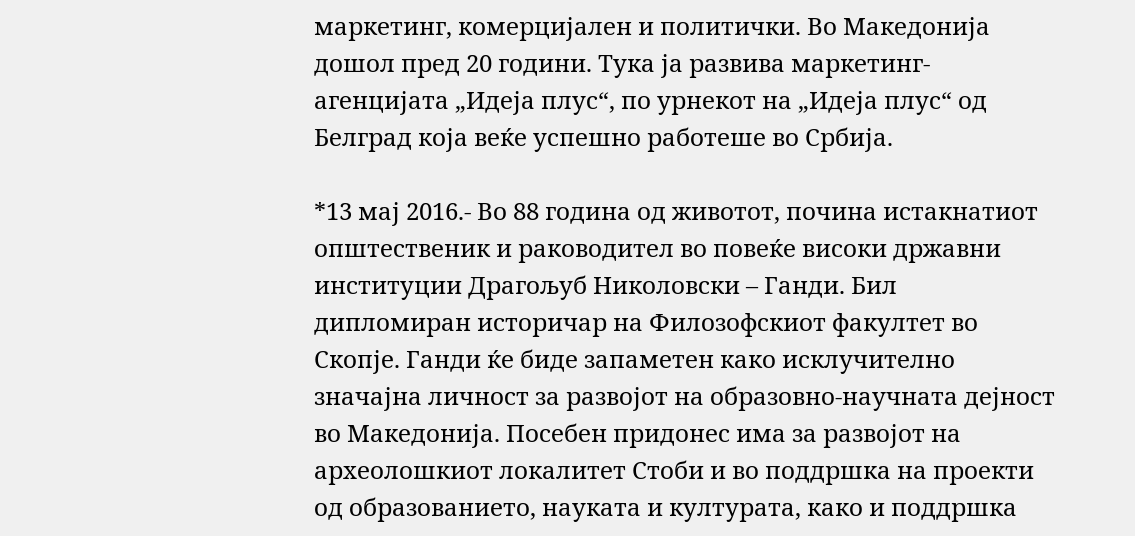маркетинг, комерцијален и политички. Во Македонија дошол пред 20 години. Тука ја развива маркетинг-агенцијата „Идеја плус“, по урнекот на „Идеја плус“ од Белград која веќе успешно работеше во Србија.

*13 мај 2016.- Во 88 година од животот, почина истакнатиот општественик и раководител во повеќе високи државни институции Драгољуб Николовски – Ганди. Бил дипломиран историчар на Филозофскиот факултет во Скопје. Ганди ќе биде запаметен како исклучително значајна личност за развојот на образовно-научната дејност во Македонија. Посебен придонес има за развојот на археолошкиот локалитет Стоби и во поддршка на проекти од образованието, науката и културата, како и поддршка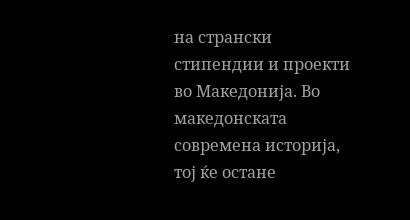на странски стипендии и проекти во Македонија. Во македонската современа историја, тој ќе остане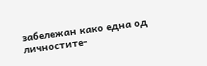забележан како една од личностите-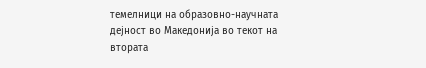темелници на образовно-научната дејност во Македонија во текот на втората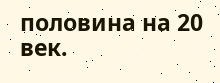половина на 20 век.